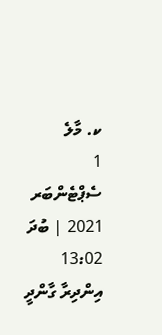ކ. މާލެ
1 ސެޕްޓެންބަރ 2021 | ބުދަ 13:02
އިންދިރާ ގާންދީ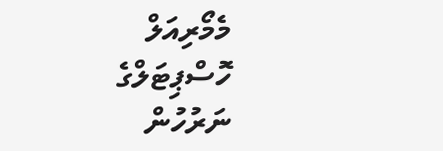މެމޯރިއަލް ހޮސްޕިޓަލްގެ ނަރުހުން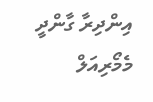އިންދިރާ ގާންދީ މެމޯރިއަލް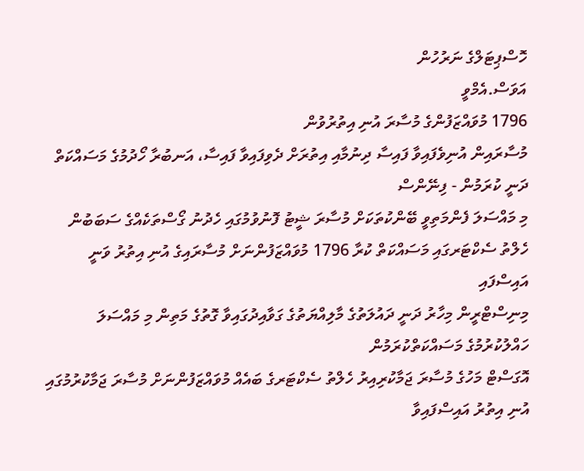ހޮސްޕިޓަލްގެ ނަރުހުން
އަވަސް.އެމްވީ
1796 މުވައްޒަފުންގެ މުސާރަ އުނި އިތުރުވުން
މުސާރައިން އުނިވެފައިވާ ފައިސާ ދިނުމާއި އިތުރަށް ދެވިފައިވާ ފައިސާ، އަނބުރާ ހޯދުމުގެ މަސައްކަތް ދަނީ ކުރަމުން - ފިނޭންސް
މި މައްސަލަ ފެންމަތިވީ ބޭންކުތަކަށް މުސާރަ ޝީޓު ފޮނުވުމުގައި ހެދުނު ގޯސްތަކެއްގެ ސަބަބުން
ހެލްތު ސެކްޓަރގައި މަސައްކަތް ކުރާ 1796 މުވައްޒަފުންނަށް މުސާރައިގެ އުނި އިތުރު ވަނީ އައިސްފައި
މިނިސްޓްރީން މިހާރު ދަނީ ދައުލަތުގެ މާލިއްޔަތުގެ ގަވާއިދުގައިވާ ގޮތުގެ މަތިން މި މައްސަލަ ހައްލުކުރުމުގެ މަސައްކަތްކުރަމުން
އޮގަސްޓް މަހުގެ މުސާރަ ޖަމާކުރިއިރު ހެލްތު ސެކްޓަރގެ ބައެއް މުވައްޒަފުންނަށް މުސާރަ ޖަމާކުރުމުގައި އުނި އިތުރު އައިސްފައިވާ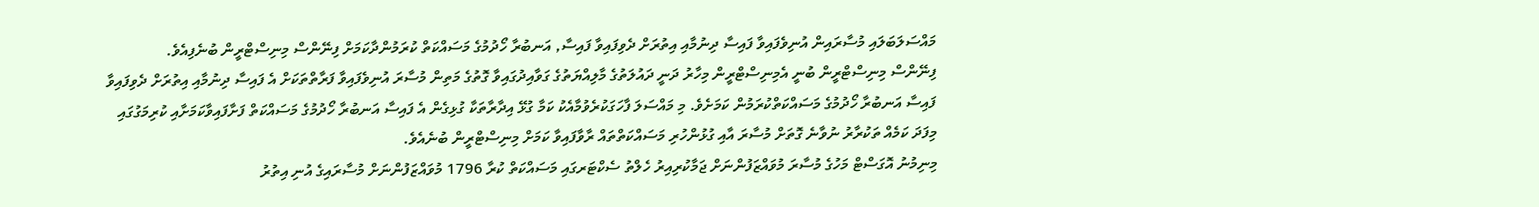މައްސަލަބަލައި މުސާރައިން އުނިވެފައިވާ ފައިސާ ދިނުމާއި އިތުރަށް ދެވިފައިވާ ފައިސާ, އަނބުރާ ހޯދުމުގެ މަސައްކަތް ކުރަމުންދާކަމަށް ފިނޭންސް މިނިސްޓްރީން ބުނެފިއެވެ.
ފިނޭންސް މިނިސްޓްރީން ބުނީ އެމިނިސްޓްރީން މިހާރު ދަނީ ދައުލަތުގެ މާލިއްޔަތުގެ ގަވާއިދުގައިވާ ގޮތުގެ މަތިން މުސާރަ އުނިވެފައިވާ ފަރާތްތަކަށް އެ ފައިސާ ދިނުމާއި އިތުރަށް ދެވިފައިވާ ފައިސާ އަނބުރާ ހޯދުމުގެ މަސައްކަތްކުރަމުން ކަމަށެވެ. މި މައްސަލަ ފާހަގަކުރެވުމާއެކު ކަމާ ގުޅޭ އިދާރާތަކާ ގުޅިގެން އެ ފައިސާ އަނބުރާ ހޯދުމުގެ މަސައްކަތް ފަށާފައިވާކަމަށާއި ކުރިމަގުގައި މިފަދަ ކަމެއް ތަކުރާރު ނުވާނެ ގޮތަށް މުސާރަ އާއި ގުޅުންހުރި މަސައްކަތްތައް ރާވާފައިވާ ކަމަށް މިނިސްޓްރީން ބުނެއެވެ.
މިނިމުނު އޮގަސްޓް މަހުގެ މުސާރަ މުވައްޒަފުންނަށް ޖަމާކުރިއިރު ހެލްތު ސެކްޓަރގައި މަސައްކަތް ކުރާ 1796 މުވައްޒަފުންނަށް މުސާރައިގެ އުނި އިތުރު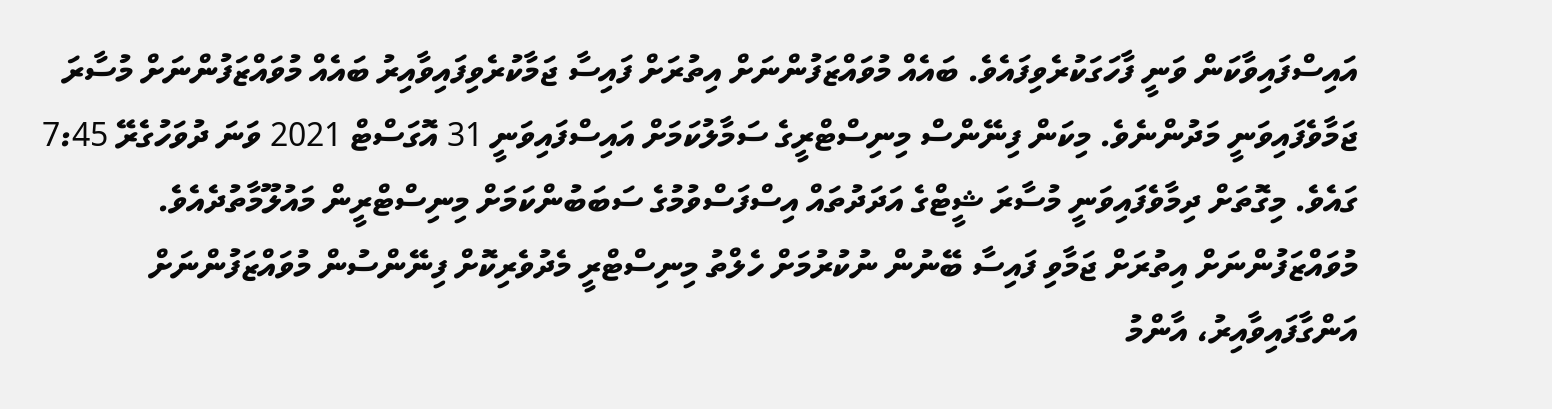އައިސްފައިވާކަން ވަނީ ފާހަގަކުރެވިފައެވެ. ބައެއް މުވައްޒަފުންނަށް އިތުރަށް ފައިސާ ޖަމާކުރެވިފައިވާއިރު ބައެއް މުވައްޒަފުންނަށް މުސާރަ ޖަމާވެފައިވަނީ މަދުންނެވެ. މިކަން ފިނޭންސް މިނިސްޓްރީގެ ސަމާލުކަމަށް އައިސްފައިވަނީ 31 އޮގަސްޓް 2021 ވަނަ ދުވަހުގެރޭ 7:45 ގައެވެ. މިގޮތަށް ދިމާވެފައިވަނީ މުސާރަ ޝީޓްގެ އަދަދުތައް އިސްފަސްވުމުގެ ސަބަބުންކަމަށް މިނިސްޓްރީން މައުލޫމާތުދެއެވެ.
މުވައްޒަފުންނަށް އިތުރަށް ޖަމާވި ފައިސާ ބޭނުން ނުކުރުމަށް ހެލްތު މިނިސްޓްރީ މެދުވެރިކޮށް ފިނޭންސުން މުވައްޒަފުންނަށް އަންގާފައިވާއިރު، އާންމު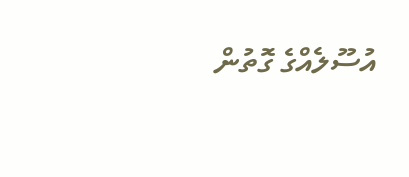އުސޫލެއްގެ ގޮތުން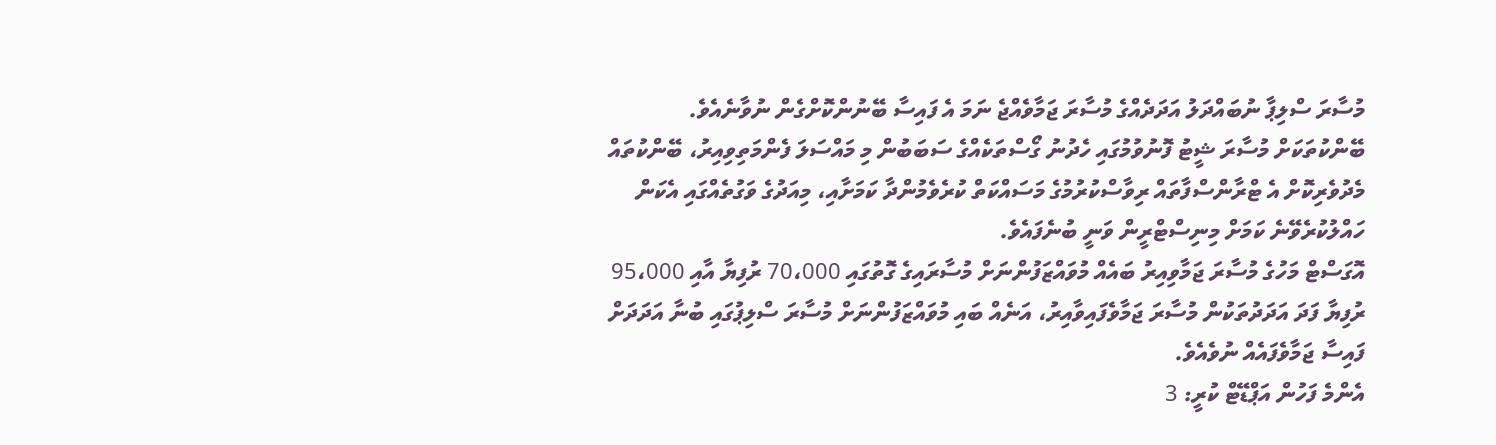މުސާރަ ސްލިޕާ ނުބައްދަލު އަދަދެއްގެ މުސާރަ ޖަމާވެއްޖެ ނަމަ އެ ފައިސާ ބޭނުންކޮށްގެން ނުވާނެއެވެ. ބޭންކުތަކަށް މުސާރަ ޝީޓު ފޮނުވުމުގައި ހެދުނު ގޯސްތަކެއްގެ ސަބަބުން މި މައްސަލަ ފެންމަތިވިއިރު، ބޭންކުތައް މެދުވެރިކޮށް އެ ޓްރާންސްފާތައް ރިވާސްކުރުމުގެ މަސައްކަތް ކުރެވެމުންދާ ކަމަށާއި، މިއަދުގެ ވަގުތެއްގައި އެކަން ހައްލުކުރެވޭނެ ކަމަށް މިނިސްޓްރީން ވަނީ ބުނެފައެވެ.
އޮގަސްޓް މަހުގެ މުސާރަ ޖަމާވިއިރު ބައެއް މުވައްޒަފުންނަށް މުސާރައިގެ ގޮތުގައި 70،000 ރުފިޔާ އާއި 95،000 ރުފިޔާ ފަދަ އަދަދުތަކުން މުސާރަ ޖަމާވެފައިވާއިރު، އަނެއް ބައި މުވައްޒަފުންނަށް މުސާރަ ސްލިޕުގައި ބުނާ އަދަދަށް ފައިސާ ޖަމާވެފައެއް ނުވެއެވެ.
އެންމެ ފަހުން އަޕްޑޭޓް ކުރީ: 3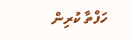ހަފްތާ ކުރިން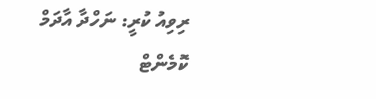ރިވިއު ކުރީ: ނަހްދާ އާދަމް
ކޮމެންޓް